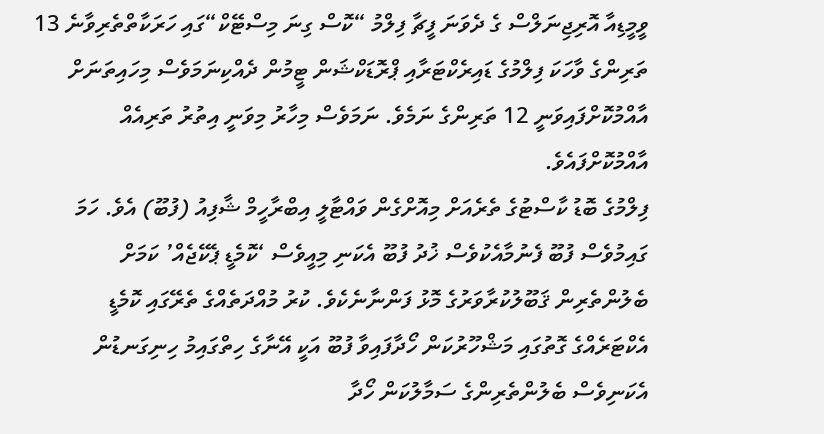ވީމީޑިއާ އޮރިޖިނަލްސް ގެ ދެވަނަ ފީޗާ ފިލްމު “ކޮސް ގިނަ މިސްޓޭކް“ގައި ހަރަކާތްތެރިވާނެ 13 ތަރިންގެ ވާހަކަ ފިލްމުގެ ޑައިރެކްޓަރާއި ޕްރޮޑަކްޝަން ޓީމުން ދެއްކިނަމަވެސް މިހައިތަނަށް އާއްމުކޮށްފައިވަނީ 12 ތަރިންގެ ނަމެވެ. ނަމަވެސް މިހާރު މިވަނީ އިތުރު ތަރިއެއް އާއްމުކޮށްފައެވެ.
ފިލްމުގެ ބޮޑު ކާސްޓުގެ ތެރެއަށް މިއޮށްގެން ވައްޓާލީ އިބްރާހީމް ޝާފިއު (ފުބޫ) އެވެ. ހަމަ ގައިމުވެސް ފުބޫ ފެނުމާއެކުވެސް ޚުދު ފުބޫ އެކަނި މިއީވެސް ‘ކޮމެޑީ ޕެކޭޖެއް’ ކަމަށް ބެލުންތެރިން ޤަބޫލުކުރާވަރުގެ މޮޅު ފަންނާނެކެވެ. ކުރު މުއްދަތެއްގެ ތެރޭގައި ކޮމެޑީ އެކްޓަރެއްގެ ގޮތުގައި މަޝްހޫރުކަން ހޯދާފައިވާ ފުބޫ އަކީ އޭނާގެ ހިތްގައިމު ހިނިގަނޑުން އެކަނިވެސް ބެލުންތެރިންގެ ސަމާލުކަން ހޯދާ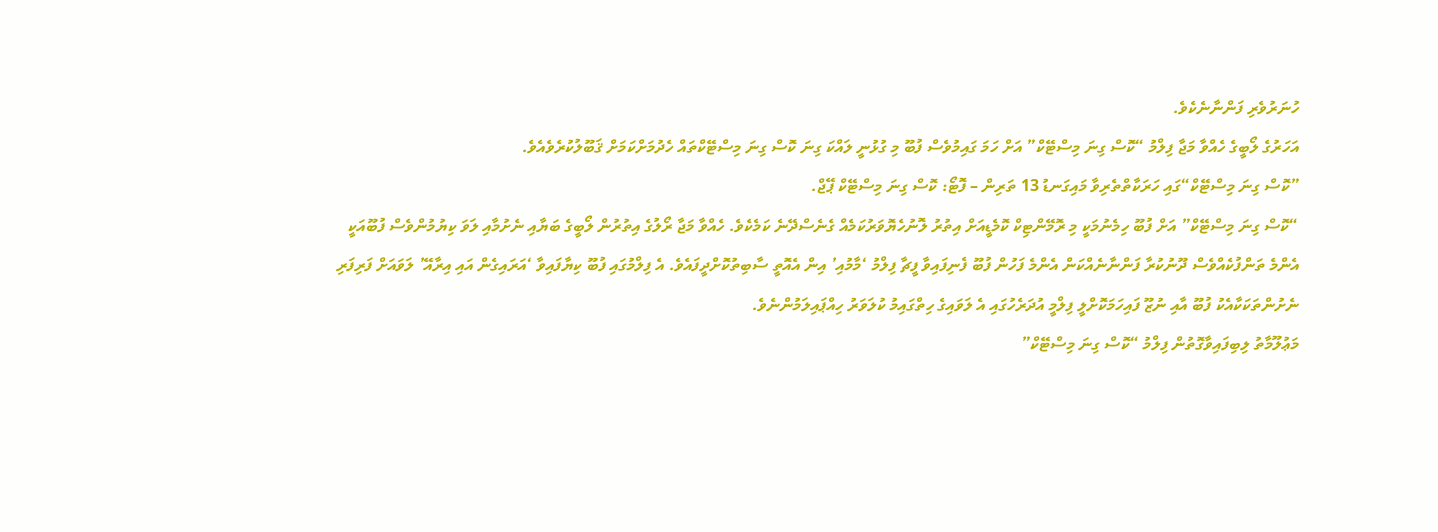ހުނަރުވެރި ފަންނާނެކެވެ.
އަހަރުގެ ލޯބީގެ ހެއްވާ މަޖާ ފިލްމު “ކޮސް ގިނަ މިސްޓޭކް” އަށް ހަމަ ގައިމުވެސް ފުބޫ މި ގުޅުނީ ލައްކަ ގިނަ ކޮސް ގިނަ މިސްޓޭކްތައް ހެދުމަށްކަމަށް ޤަބޫލުކުރެވެއެވެ.
”ކޮސް ގިނަ މިސްޓޭކް“ގައި ހަރަކާތްތެރިވާ މައިގަނޑު 13 ތަރިން – ފޮޓޯ: ކޮސް ގިނަ މިސްޓޭކް ޕޭޖް.
“ކޮސް ގިނަ މިސްޓޭކް” އަށް ފުބޫ ހިމެނުމަކީ މި ރޮމޭންޓިކް ކޮމެޑީއަށް އިތުރު ލޮނުހެޔޮވަރުކަމެއް ގެނެސްދޭނެ ކަމެކެވެ. ހެއްވާ މަޖާ ރޯލުގެ އިތުރުން ލޯބީގެ ބަޔާއި ނެށުމާއި ލަވަ ކިޔުމުންވެސް ފުބޫއަކީ އެންމެ ތަންފުކެއްވެސް ދޫނުކުރާ ފަންނާނެއްކަން އެންމެ ފަހުން ފުބޫ ފެނިފައިވާ ފީޗާ ފިލްމު ‘މާމުއި’ އިން އެއޮތީ ސާބިތުކޮށްދީފައެވެ. އެ ފިލްމުގައި ފުބޫ ކިޔާފައިވާ ‘އަރައިގެން އައި އިރާއޭ’ ލަވައަށް ފަރިފަރި ނެށުންތަކަކާއެކު ފުބޫ އާއި ނުޒޫ ފައިހަމަކޮށްލީ ފިލްމީ އުދަރެހުގައި އެ ލަވައިގެ ހިތްގައިމު ކުލަވަރު ހިއްޕައިލަމުންނެވެ.
މަޢުލޫމާތު ލިބިފައިވާގޮތުން ފިލްމު “ކޮސް ގިނަ މިސްޓޭކް”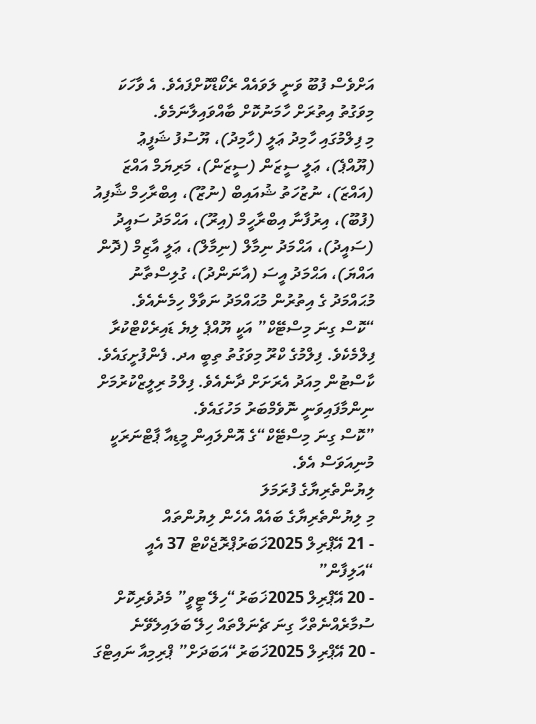އަށްވެސް ފުބޫ ވަނީ ލަވައެއް ރެކޯޑްކޮށްފައެވެ. އެ ވާހަކަ މިވަގުތު އިތުރަށް ހާމަނުކޮށް ބާއްވައިލާނަމެވެ.
މި ފިލްމުގައި ހާމިދު ޢަލީ (ހާމިދު)، ޔޫސުފު ޝަފީޢު (ޔޫއްޕެ)، ޢަލީ ސީޒަން (ސީޒަން)، މަރިޔަމް އައްޒަ (އައްޒަ)، ނުޒުހަތު ޝުއައިބް (ނުޒޫ)، އިބްރާހިމް ޝާފިއު (ފުބޫ)، އިރުފާނާ އިބްރާހީމް (އިރޫ)، އަޙްމަދު ސައީދު (ސައީދު)، އަޙްމަދު ނިމާލް (ނިމާލް)، ޢަލީ އާޒިމް (ދޮން އައްޔަ)، އަޙްމަދު އީސަ (އާނަންދު)، ގުލިސްތާނު މުޙައްމަދު ގެ އިތުރުން މުޙައްމަދު ނަވާލް ހިމެނެއެވެ.
“ކޮސް ގިނަ މިސްޓޭކް” އަކީ ޔޫއްޕެ ލިޔެ ޑައިރެކްޓްކުރާ ފިލްމެކެވެ. ފިލްމުގެ ކްރޫ މިވަގުތު ތިބީ އދ. ފެންފުށީގައެވެ. ކާސްޓުން މިއަދު އެރަށަށް ދާނެއެވެ. ފިލްމު ރިލީޒްކުރުމަށް ނިންމާފައިވަނީ ނޮވެމްބަރު މަހުގައެވެ.
”ކޮސް ގިނަ މިސްޓޭކް“ގެ އޮންލައިން މީޑިއާ ޕާޓްނަރަކީ މުނިއަވަސް އެވެ.
ލިޔުންތެރިޔާގެ ފުރަމަލަ
މި ލިޔުންތެރިޔާގެ ބައެއް އެހެން ލިޔުންތައް
- 21 އޭޕްރިލް 2025ޚަބަރުޕްރޮޖެކްޓް 37 އެއީ “އަލިފާން”
- 20 އޭޕްރިލް 2025ޚަބަރު“ހިލޭ ޓީވީ” މެދުވެރިކޮށް ސުމާރެއްނެތްހާ ގިނަ ޗެނަލްތައް ހިލޭ ބަލައިލެވޭނެ
- 20 އޭޕްރިލް 2025ޚަބަރު“އަބަދަށް” ޕްރިމިއާ ނައިޓްގަ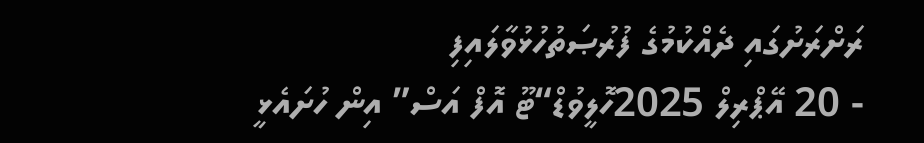ރަށްރަށުގައި ދެއްކުމުގެ ފުރުޞަތުހުޅުވާލައިފި
- 20 އޭޕްރިލް 2025ހޮލީވުޑް“ޓޫ އޮފް އަސް” އިން ހުށައެޅީ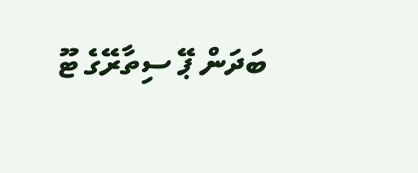ބަދަން ޕޭ ސިތާރޭގެ ޓޫ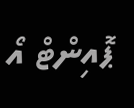ޕޮއިންޓް އޯ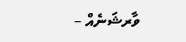ވާރޝަނެއް –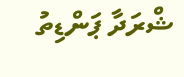ޝްރަދާ ޕަންޑިތު